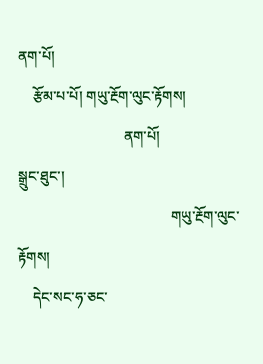ནག་པོ།
    རྩོམ་པ་པོ། གཡུ་རྔོག་ལུང་རྟོགས།
                             ནག་པོ།
སྒྲུང་ཐུང་།
                                          གཡུ་རྔོག་ལུང་རྟོགས།
    དེང་སང་ཧ་ཅང་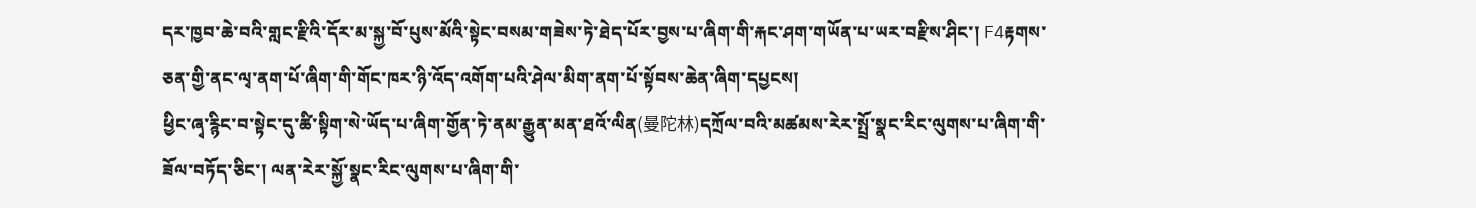དར་ཁྱབ་ཆེ་བའི་གླང་རྫིའི་དོར་མ་སྐྱ་བོ་པུས་མོའི་སྟེང་བསམ་གཟེས་ཏེ་ཐེད་པོར་བྱས་པ་ཞིག་གི་རྐང་ཤག་གཡོན་པ་ཡར་བརྫིས་ཤིང་། F4རྟགས་ཅན་གྱི་ནང་ལྭ་ནག་པོ་ཞིག་གི་གོང་ཁར་ཉི་འོད་འགོག་པའི་ཤེལ་མིག་ནག་པོ་སྟོབས་ཆེན་ཞིག་དཔྱངས།
ཕྱིང་ཞྭ་རྙིང་བ་སྟེང་དུ་ཚི་སྟིག་སེ་ཡོད་པ་ཞིག་གྱོན་ཏེ་ནམ་རྒྱུན་མན་ཐའོ་ལིན(曼陀林)དཀྲོལ་བའི་མཚམས་རེར་སྤྲོ་སྣང་རིང་ལུགས་པ་ཞིག་གི་ཟོལ་བཏོད་ཅིང་། ལན་རེར་སྐྱོ་སྣང་རིང་ལུགས་པ་ཞིག་གི་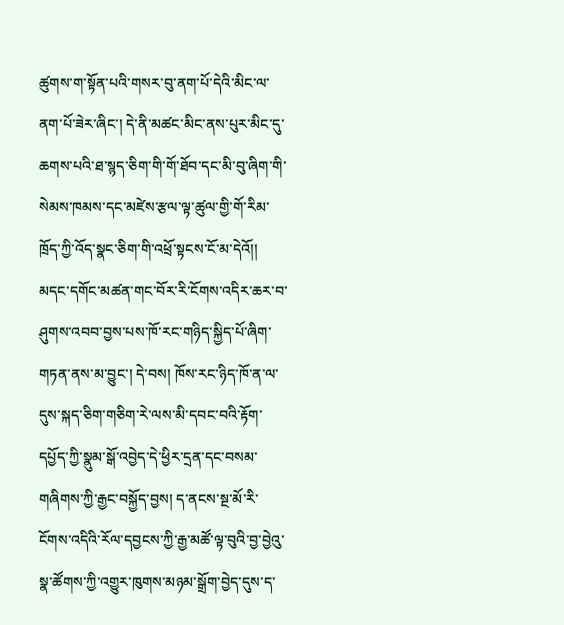ཚུགས་ག་སྟོན་པའི་གསར་བུ་ནག་པོ་དེའི་མིང་ལ་ནག་པོ་ཟེར་ཞིང་། དེ་ནི་མཚང་མིང་ནས་པུར་མིང་དུ་ཆགས་པའི་ཐ་སྙད་ཅིག་གི་གོ་ཐོབ་དང་མི་བུ་ཞིག་གི་སེམས་ཁམས་དང་མཛེས་རྩལ་ལྟ་ཚུལ་གྱི་གོ་རིམ་ཁྲོད་ཀྱི་འོད་སྣང་ཅིག་གི་འཕྲོ་སྟངས་ངོ་མ་དེའོ།།
མདང་དགོང་མཚན་གང་བོར་རི་ངོགས་འདིར་ཆར་བ་ཤུགས་འབབ་བྱས་པས་ཁོ་རང་གཉིད་སྐྱིད་པོ་ཞིག་གཏན་ནས་མ་བྱུང་། དེ་བས། ཁོས་རང་ཉིད་ཁོ་ན་ལ་དུས་སྐད་ཅིག་གཅིག་རེ་ལས་མི་དབང་བའི་རྟོག་དཔྱོད་ཀྱི་སྣུམ་སྒོ་འབྱེད་དེ་ཕྱིར་དྲན་དང་བསམ་གཞིགས་ཀྱི་རྒྱང་བསྐྱོད་བྱས། ད་ནངས་སྔ་མོ་རི་ངོགས་འདིའི་རོལ་དབྱངས་ཀྱི་རྒྱ་མཚོ་ལྟ་བུའི་བྱ་བྱེའུ་སྣ་ཚོགས་ཀྱི་འགྱུར་ཁུགས་མཉམ་སྒྲོག་བྱེད་དུས་ད་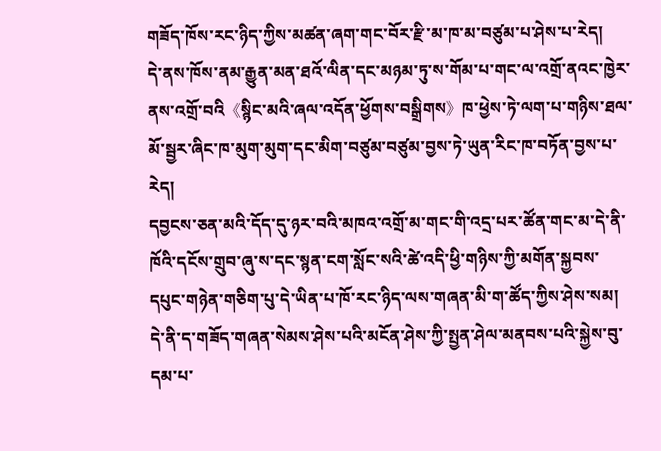གཟོད་ཁོས་རང་ཉིད་ཀྱིས་མཚན་ཞག་གང་བོར་རྫི་མ་ཁ་མ་བཙུམ་པ་ཤེས་པ་རེད།
དེ་ནས་ཁོས་ནམ་རྒྱུན་མན་ཐའོ་ལིན་དང་མཉམ་ཏུ་ས་གོམ་པ་གང་ལ་འགྲོ་ནའང་ཁྱེར་ནས་འགྲོ་བའི《སྙིང་མའི་ཞལ་འདོན་ཕྱོགས་བསྒྲིགས》ཁ་ཕྱེས་ཏེ་ལག་པ་གཉིས་ཐལ་མོ་སྦྱར་ཞིང་ཁ་མུག་མུག་དང་མིག་བཙུམ་བཙུམ་བྱས་ཏེ་ཡུན་རིང་ཁ་བཏོན་བྱས་པ་རེད།
དབྱངས་ཅན་མའི་དོད་དུ་ཉར་བའི་མཁའ་འགྲོ་མ་གང་གི་འདྲ་པར་ཚོན་གང་མ་དེ་ནི་ཁོའི་དངོས་གྲུབ་ཞུ་ས་དང་སྙན་ངག་སློང་སའི་ཚེ་འདི་ཕྱི་གཉིས་ཀྱི་མགོན་སྐྱབས་དཔུང་གཉེན་གཅིག་པུ་དེ་ཡིན་པ་ཁོ་རང་ཉིད་ལས་གཞན་མི་ག་ཚོད་ཀྱིས་ཤེས་སམ། དེ་ནི་ད་གཟོད་གཞན་སེམས་ཤེས་པའི་མངོན་ཤེས་ཀྱི་སྤྱན་ཤེལ་མནབས་པའི་སྐྱེས་བུ་དམ་པ་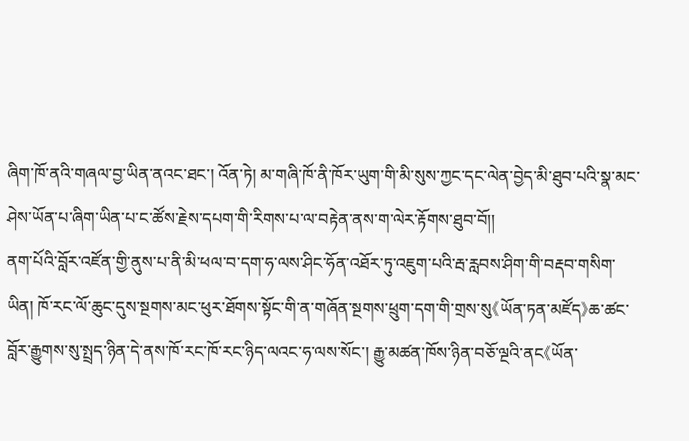ཞིག་ཁོ་ནའི་གཞལ་བྱ་ཡིན་ནའང་ཐང་། འོན་ཏེ། མ་གཞི་ཁོ་ནི་ཁོར་ཡུག་གི་མི་སུས་ཀྱང་དང་ལེན་བྱེད་མི་ཐུབ་པའི་སྣ་མང་ཤེས་ཡོན་པ་ཞིག་ཡིན་པ་ང་ཚོས་རྗེས་དཔག་གི་རིགས་པ་ལ་བརྟེན་ནས་ག་ལེར་རྟོགས་ཐུབ་བོ།།
ནག་པོའི་བློར་འཛོན་གྱི་ནུས་པ་ནི་མི་ཕལ་བ་དག་ཧ་ལས་ཤིང་ཧོན་འཐོར་ཏུ་འཇུག་པའི་རྦ་རླབས་ཤིག་གི་བརྡབ་གསིག་ཡིན། ཁོ་རང་ལོ་ཆུང་དུས་སྔགས་མང་ཕུར་ཐོགས་སྟོང་གི་ན་གཞོན་སྔགས་ཕྲུག་དག་གི་གྲས་སུ《ཡོན་ཏན་མཛོད》ཆ་ཚང་བློར་རྒྱུགས་སུ་སྤྲད་ཉིན་དེ་ནས་ཁོ་རང་ཁོ་རང་ཉིད་ལའང་ཧ་ལས་སོང་། རྒྱུ་མཚན་ཁོས་ཉིན་བཅོ་ལྔའི་ནང《ཡོན་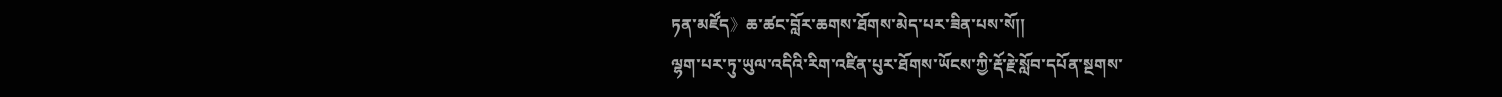ཏན་མཛོད》ཆ་ཚང་བློར་ཆགས་ཐོགས་མེད་པར་ཟིན་པས་སོ།།
ལྷག་པར་ཏུ་ཡུལ་འདིའི་རིག་འཛིན་པུར་ཐོགས་ཡོངས་ཀྱི་རྡོ་རྗེ་སློབ་དཔོན་སྔགས་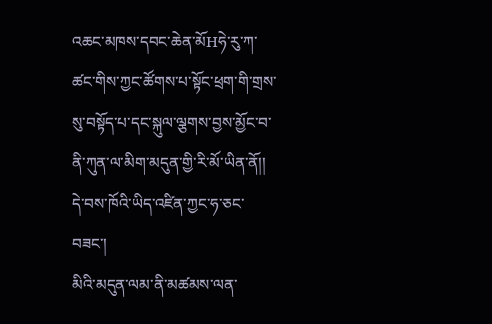འཆང་མཁས་དབང་ཆེན་མོHཧེ་རུ་ཀ་ཚང་གིས་ཀྱང་ཚོགས་པ་སྟོང་ཕྲག་གི་གྲས་སུ་བསྟོད་པ་དང་སྐུལ་ལྕགས་བྱས་མྱོང་བ་ནི་ཀུན་ལ་མིག་མདུན་གྱི་རི་མོ་ཡིན་ནོ།། དེ་བས་ཁོའི་ཡིད་འཛིན་ཀྱང་ཧ་ཅང་བཟང་།
མིའི་མདུན་ལམ་ནི་མཚམས་ལན་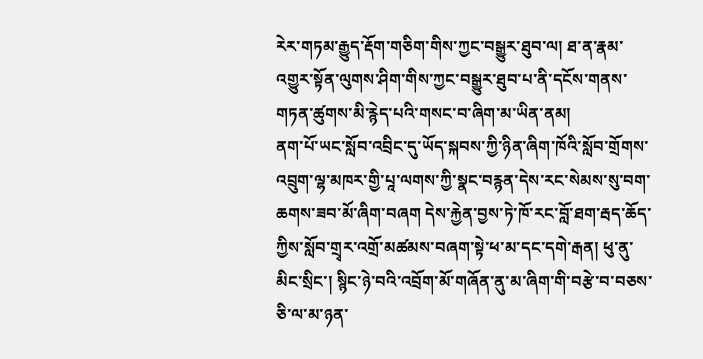རེར་གཏམ་རྒྱུད་རྡོག་གཅིག་གིས་ཀྱང་བསྒྱུར་ཐུབ་ལ། ཐ་ན་རྣམ་འགྱུར་སྟོན་ལུགས་ཤིག་གིས་ཀྱང་བསྒྱུར་ཐུབ་པ་ནི་དངོས་གནས་གཏན་ཚུགས་མི་རྙེད་པའི་གསང་བ་ཞིག་མ་ཡིན་ནམ།
ནག་པོ་ཡང་སློབ་འབྲིང་དུ་ཡོད་སྐབས་ཀྱི་ཉིན་ཞིག་ཁོའི་སློབ་གྲོགས་འབྲུག་ལྷ་མཁར་གྱི་པཱ་ལགས་ཀྱི་སྣང་བརྙན་དེས་རང་སེམས་སུ་བག་ཆགས་ཟབ་མོ་ཞིག་བཞག དེས་རྐྱེན་བྱས་ཏེ་ཁོ་རང་བློ་ཐག་རྦད་ཆོད་ཀྱིས་སློབ་གྲྭར་འགྲོ་མཚམས་བཞག་སྟེ་ཕ་མ་དང་དགེ་རྒན། ཕུ་ནུ་མིང་སྲིང་། སྙིང་ཉེ་བའི་འབྲོག་མོ་གཞོན་ནུ་མ་ཞིག་གི་བརྩེ་བ་བཅས་ཅི་ལ་མ་ཉན་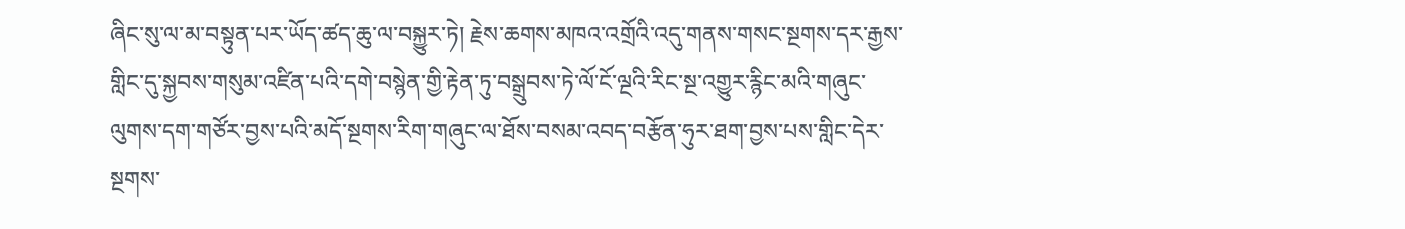ཞིང་སུ་ལ་མ་བསྟུན་པར་ཡོད་ཚད་ཆུ་ལ་བསྐྱུར་ཏེ། རྗེས་ཆགས་མཁའ་འགྲོའི་འདུ་གནས་གསང་སྔགས་དར་རྒྱས་གླིང་དུ་སྐྱབས་གསུམ་འཛིན་པའི་དགེ་བསྙེན་གྱི་རྟེན་ཏུ་བསྒྲུབས་ཏེ་ལོ་ངོ་ལྔའི་རིང་སྔ་འགྱུར་རྙིང་མའི་གཞུང་ལུགས་དག་གཙོར་བྱས་པའི་མདོ་སྔགས་རིག་གཞུང་ལ་ཐོས་བསམ་འབད་བརྩོན་ཧུར་ཐག་བྱས་པས་གླིང་དེར་སྔགས་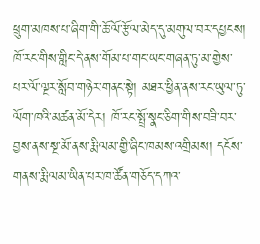ཕྲུག་མཁས་པ་ཞིག་གི་ཆོ་ལོ་རྩོལ་མེད་དུ་མགུལ་བར་དཔྱངས།
ཁོ་རང་གིས་གླིང་དེ་ནས་གོམ་པ་གང་ཡང་གཞན་ཏུ་མ་གྱེས་པར་ལོ་ལྔར་སློབ་གཉེར་གནང་སྟེ། མཐར་ཕྱིན་ནས་རང་ཡུལ་ཏུ་ལོག་ཁའི་མཚན་མོ་དེར། ཁོ་རང་སྤྲོ་སྣང་ཅིག་གིས་བཟི་བར་བྱས་ནས་སྔ་མོ་ནས་རྨི་ལམ་གྱི་ཞིང་ཁམས་འགྲིམས། དངོས་གནས་རྨི་ལམ་ཡིན་པར་ཁ་ཚོན་གཅོད་དཀའ་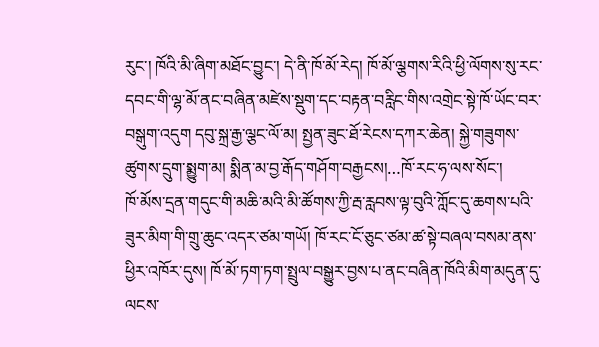རུང་། ཁོའི་མི་ཞིག་མཐོང་བྱུང་། དེ་ནི་ཁོ་མོ་རེད། ཁོ་མོ་ལྕགས་རིའི་ཕྱི་ལོགས་སུ་རང་དབང་གི་ལྷ་མོ་ནང་བཞིན་མཛེས་སྡུག་དང་བརྟན་བརླིང་གིས་འགྲེང་སྟེ་ཁོ་ཡོང་བར་བསྒུག་འདུག དབུ་སྐྲ་རྒྱ་ལྕང་ལོ་མ། སྤྱན་ཟུང་ཐོ་རེངས་དཀར་ཆེན། སྐྱེ་གཟུགས་ཚུགས་དྲུག་སྨྱུག་མ། སྨིན་མ་བྱ་རྒོད་གཤོག་བརྒྱངས།…ཁོ་རང་ཧ་ལས་སོང་།
ཁོ་མོས་དྲན་གདུང་གི་མཆི་མའི་མི་ཚོགས་ཀྱི་རྦ་རླབས་ལྟ་བུའི་ཀློང་དུ་ཆགས་པའི་ཟུར་མིག་གི་གྲུ་ཆུང་འདར་ཙམ་གཡོ། ཁོ་རང་ངོ་ཅུང་ཙམ་ཚ་སྟེ་བཞལ་བསམ་ནས་ཕྱིར་འཁོར་དུས། ཁོ་མོ་ཏག་ཏག་སྤྲུལ་བསྒྱུར་བྱས་པ་ནང་བཞིན་ཁོའི་མིག་མདུན་དུ་ལངས་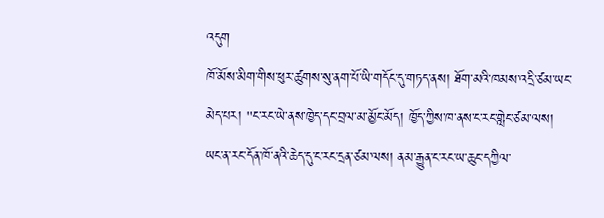འདུག
ཁོ་མོས་མིག་གིས་ཕུར་ཚུགས་སུ་ནག་པོ་ཡི་གདོང་དུ་གཏད་ནས། ཐོག་མའི་ཁམས་འདྲི་ཙམ་ཡང་མེད་པར། "ང་རང་ཡེ་ནས་ཁྱེད་དང་བྲལ་མ་མྱོང་མོད། ཁྱོད་ཀྱིས་ཁ་ནས་ང་རང་གླེང་ཙམ་ལས། ཡང་ན་རང་དོན་ཁོ་ནའི་ཆེད་དུ་ང་རང་དྲན་ཙམ་ལས། ནམ་རྒྱུན་ང་རང་ཡ་ཆུང་དཀྱིལ་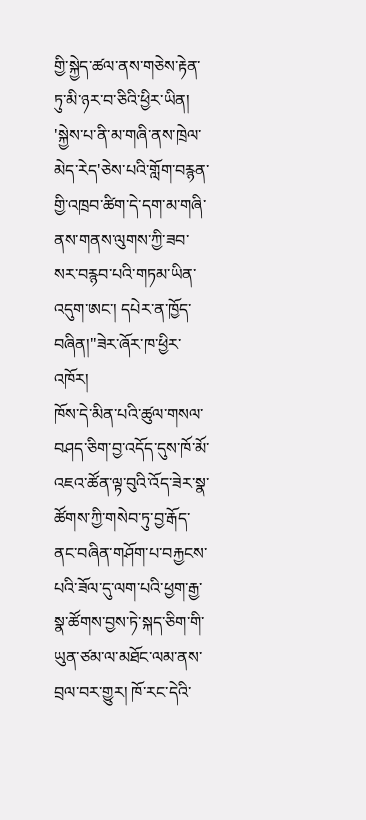གྱི་སྐྱེད་ཚལ་ནས་གཅེས་རྟེན་ཏུ་མི་ཉར་བ་ཅིའི་ཕྱིར་ཡིན། 'སྐྱེས་པ་ནི་མ་གཞི་ནས་ཁྲེལ་མེད་རེད'ཅེས་པའི་གློག་བརྙན་གྱི་འཁྲབ་ཚིག་དེ་དག་མ་གཞི་ནས་གནས་ལུགས་ཀྱི་ཟབ་སར་བརྙབ་པའི་གཏམ་ཡིན་འདུག་ཨང་། དཔེར་ན་ཁྱོད་བཞིན།"ཟེར་ཞོར་ཁ་ཕྱིར་འཁོར།
ཁོས་དེ་མིན་པའི་ཚུལ་གསལ་བཤད་ཅིག་བྱ་འདོད་དུས་ཁོ་མོ་འཇའ་ཚོན་ལྟ་བུའི་འོད་ཟེར་སྣ་ཚོགས་ཀྱི་གསེབ་ཏུ་བྱ་རྒོད་ནང་བཞིན་གཤོག་པ་བརྐྱངས་པའི་ཟོལ་དུ་ལག་པའི་ཕྱག་རྒྱ་སྣ་ཚོགས་བྱས་ཏེ་སྐད་ཅིག་གི་ཡུན་ཙམ་ལ་མཐོང་ལམ་ནས་བྲལ་བར་གྱུར། ཁོ་རང་དེའི་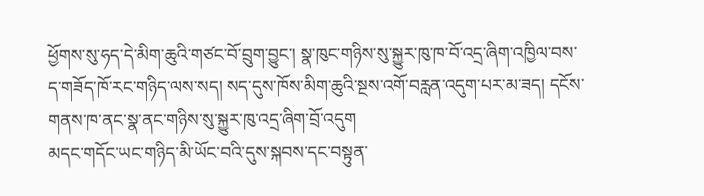ཕྱོགས་སུ་ཧད་དེ་མིག་ཆུའི་གཙང་བོ་བྲུག་བྱུང་། སྣ་ཁུང་གཉིས་སུ་སྐྱུར་ཁུ་ཁ་བོ་འདྲ་ཞིག་འཁྱིལ་བས་ད་གཟོད་ཁོ་རང་གཉིད་ལས་སད། སད་དུས་ཁོས་མིག་ཆུའི་སྔས་འགོ་བརླན་འདུག་པར་མ་ཟད། དངོས་གནས་ཁ་ནང་སྣ་ནང་གཉིས་སུ་སྐྱུར་ཁུ་འདྲ་ཞིག་བྲོ་འདུག
མདང་གདོང་ཡང་གཉིད་མི་ཡོང་བའི་དུས་སྐབས་དང་བསྟུན་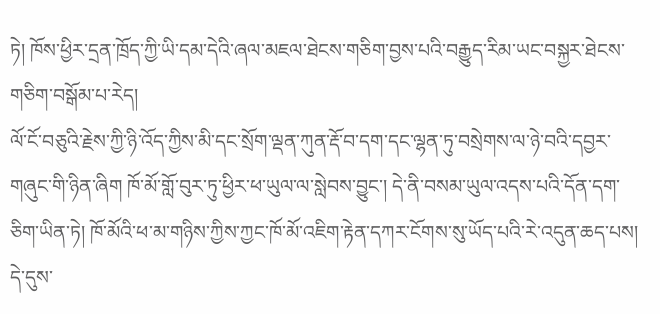ཏེ། ཁོས་ཕྱིར་དྲན་ཁྲོད་ཀྱི་ཡི་དམ་དེའི་ཞལ་མཇལ་ཐེངས་གཅིག་བྱས་པའི་བརྒྱུད་རིམ་ཡང་བསྐྱར་ཐེངས་གཅིག་བསྒོམ་པ་རེད།
ལོ་ངོ་བཅུའི་རྗེས་ཀྱི་ཉི་འོད་ཀྱིས་མི་དང་སྲོག་ལྡན་ཀུན་རྡོ་བ་དག་དང་ལྷན་ཏུ་བསྲེགས་ལ་ཉེ་བའི་དབྱར་གཞུང་གི་ཉིན་ཞིག ཁོ་མོ་གློ་བུར་ཏུ་ཕྱིར་ཕ་ཡུལ་ལ་སླེབས་བྱུང་། དེ་ནི་བསམ་ཡུལ་འདས་པའི་དོན་དག་ཅིག་ཡིན་ཏེ། ཁོ་མོའི་ཕ་མ་གཉིས་ཀྱིས་ཀྱང་ཁོ་མོ་འཇིག་རྟེན་དཀར་ངོགས་སུ་ཡོད་པའི་རེ་འདུན་ཆད་པས། དེ་དུས་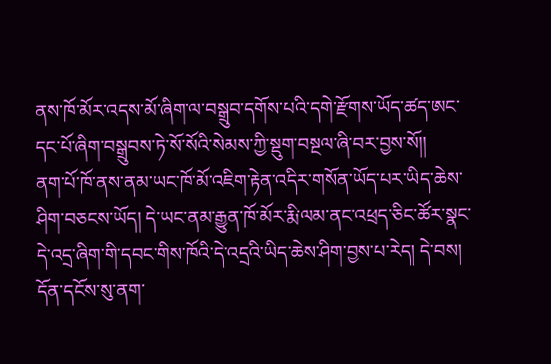ནས་ཁོ་མོར་འདས་མོ་ཞིག་ལ་བསྒྲུབ་དགོས་པའི་དགེ་རྫོགས་ཡོད་ཚད་ཨང་དང་པོ་ཞིག་བསྒྲུབས་ཏེ་སོ་སོའི་སེམས་ཀྱི་སྡུག་བསྔལ་ཞི་བར་བྱས་སོ།།
ནག་པོ་ཁོ་ནས་ནམ་ཡང་ཁོ་མོ་འཇིག་རྟེན་འདིར་གསོན་ཡོད་པར་ཡིད་ཆེས་ཤིག་བཅངས་ཡོད། དེ་ཡང་ནམ་རྒྱུན་ཁོ་མོར་རྨི་ལམ་ནང་འཕྲད་ཅིང་ཚོར་སྣང་དེ་འདྲ་ཞིག་གི་དབང་གིས་ཁོའི་དེ་འདྲའི་ཡིད་ཆེས་ཤིག་བྱས་པ་རེད། དེ་བས། དོན་དངོས་སུ་ནག་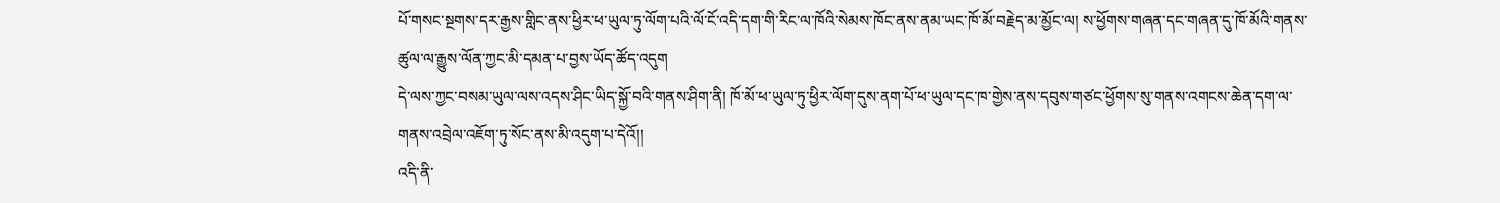པོ་གསང་སྔགས་དར་རྒྱས་གླིང་ནས་ཕྱིར་ཕ་ཡུལ་ཏུ་ལོག་པའི་ལོ་ངོ་འདི་དག་གི་རིང་ལ་ཁོའི་སེམས་ཁོང་ནས་ནམ་ཡང་ཁོ་མོ་བརྗེད་མ་མྱོང་ལ། ས་ཕྱོགས་གཞན་དང་གཞན་དུ་ཁོ་མོའི་གནས་ཚུལ་ལ་རྒྱུས་ལོན་ཀྱང་མི་དམན་པ་བྱས་ཡོད་ཚོད་འདུག
དེ་ལས་ཀྱང་བསམ་ཡུལ་ལས་འདས་ཤིང་ཡིད་སྐྱོ་བའི་གནས་ཤིག་ནི། ཁོ་མོ་ཕ་ཡུལ་ཏུ་ཕྱིར་ལོག་དུས་ནག་པོ་ཕ་ཡུལ་དང་ཁ་གྱེས་ནས་དབུས་གཙང་ཕྱོགས་སུ་གནས་འགངས་ཆེན་དག་ལ་གནས་འབྲེལ་འཇོག་ཏུ་སོང་ནས་མི་འདུག་པ་དེའོ།།
འདི་ནི་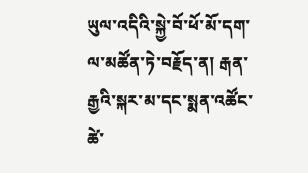ཡུལ་འདིའི་སྐྱེ་བོ་ཕོ་མོ་དག་ལ་མཚོན་ཏེ་བརྗོད་ན། རྒན་རྒྱའི་སྐར་མ་དང་སྨན་འཚོང་ཚེ་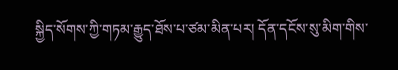སྐྱིད་སོགས་ཀྱི་གཏམ་རྒྱུད་ཐོས་པ་ཙམ་མིན་པར། དོན་དངོས་སུ་མིག་གིས་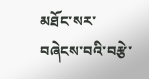མཐོང་སར་བཞེངས་བའི་བརྩེ་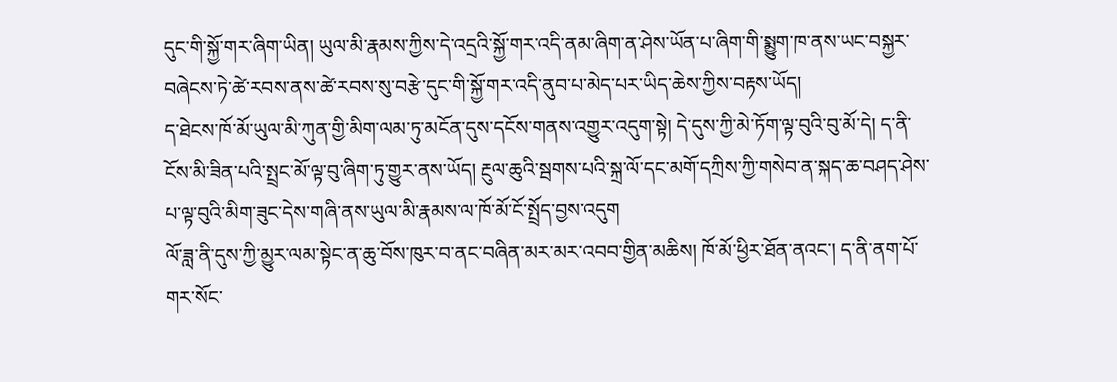དུང་གི་སྐྱོ་གར་ཞིག་ཡིན། ཡུལ་མི་རྣམས་ཀྱིས་དེ་འདྲའི་སྐྱོ་གར་འདི་ནམ་ཞིག་ན་ཤེས་ཡོན་པ་ཞིག་གི་སྨྱུག་ཁ་ནས་ཡང་བསྐྱར་བཞེངས་ཏེ་ཚེ་རབས་ནས་ཚེ་རབས་སུ་བརྩེ་དུང་གི་སྐྱོ་གར་འདི་ནུབ་པ་མེད་པར་ཡིད་ཆེས་ཀྱིས་བརྟས་ཡོད།
ད་ཐེངས་ཁོ་མོ་ཡུལ་མི་ཀུན་གྱི་མིག་ལམ་ཏུ་མངོན་དུས་དངོས་གནས་འགྱུར་འདུག་སྟེ། དེ་དུས་ཀྱི་མེ་ཏོག་ལྟ་བུའི་བུ་མོ་དེ། ད་ནི་ངོས་མི་ཟིན་པའི་སྤྲང་མོ་ལྟ་བུ་ཞིག་ཏུ་གྱུར་ནས་ཡོད། རྔུལ་ཆུའི་སྦགས་པའི་སྐྲ་ལོ་དང་མགོ་དཀྲིས་ཀྱི་གསེབ་ན་སྐད་ཆ་བཤད་ཤེས་པ་ལྟ་བུའི་མིག་ཟུང་དེས་གཞི་ནས་ཡུལ་མི་རྣམས་ལ་ཁོ་མོ་ངོ་སྤྲོད་བྱས་འདུག
ལོ་ཟླ་ནི་དུས་ཀྱི་མྱུར་ལམ་སྟེང་ན་ཆུ་བོས་ཁུར་བ་ནང་བཞིན་མར་མར་འབབ་གྱིན་མཆིས། ཁོ་མོ་ཕྱིར་ཐོན་ནའང་། ད་ནི་ནག་པོ་གར་སོང་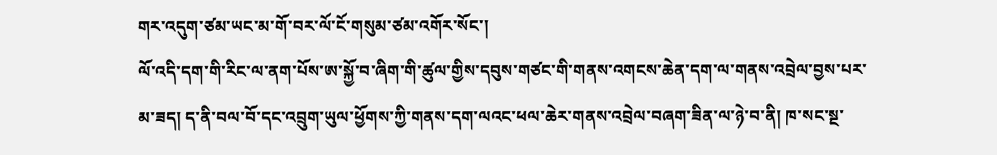གར་འདུག་ཙམ་ཡང་མ་གོ་བར་ལོ་ངོ་གསུམ་ཙམ་འགོར་སོང་།
ལོ་འདི་དག་གི་རིང་ལ་ནག་པོས་ཨ་སྐྱོ་བ་ཞིག་གི་ཚུལ་གྱིས་དབུས་གཙང་གི་གནས་འགངས་ཆེན་དག་ལ་གནས་འབྲེལ་བྱས་པར་མ་ཟད། ད་ནི་བལ་བོ་དང་འབྲུག་ཡུལ་ཕྱོགས་ཀྱི་གནས་དག་ལའང་ཕལ་ཆེར་གནས་འབྲེལ་བཞག་ཟིན་ལ་ཉེ་བ་ནི། ཁ་སང་སྔ་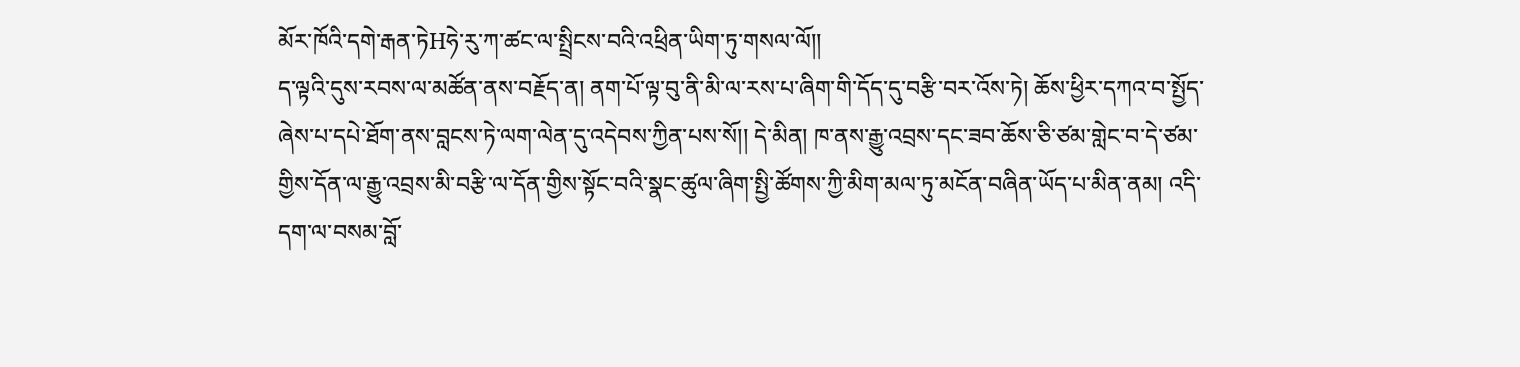མོར་ཁོའི་དགེ་རྒན་ཏེHཧེ་རུ་ཀ་ཚང་ལ་སྤྲིངས་བའི་འཕྲིན་ཡིག་ཏུ་གསལ་ལོ།།
ད་ལྟའི་དུས་རབས་ལ་མཚོན་ནས་བརྗོད་ན། ནག་པོ་ལྟ་བུ་ནི་མི་ལ་རས་པ་ཞིག་གི་དོད་དུ་བརྩི་བར་འོས་ཏེ། ཆོས་ཕྱིར་དཀའ་བ་སྤྱོད་ཞེས་པ་དཔེ་ཐོག་ནས་བླངས་ཏེ་ལག་ལེན་དུ་འདེབས་ཀྱིན་པས་སོ།། དེ་མིན། ཁ་ནས་རྒྱུ་འབྲས་དང་ཟབ་ཆོས་ཅི་ཙམ་གླེང་བ་དེ་ཙམ་གྱིས་དོན་ལ་རྒྱུ་འབྲས་མི་བརྩི་ལ་དོན་གྱིས་སྟོང་བའི་སྣང་ཚུལ་ཞིག་སྤྱི་ཚོགས་ཀྱི་མིག་མལ་ཏུ་མངོན་བཞིན་ཡོད་པ་མིན་ནམ། འདི་དག་ལ་བསམ་བློ་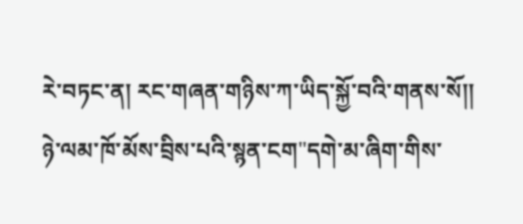རེ་བཏང་ན། རང་གཞན་གཉིས་ཀ་ཡིད་སྐྱོ་བའི་གནས་སོ།།
ཉེ་ལམ་ཁོ་མོས་བྲིས་པའི་སྙན་ངག"དགེ་མ་ཞིག་གིས་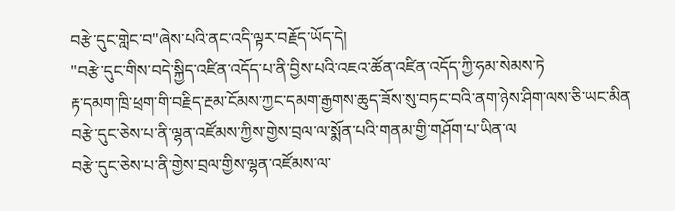བརྩེ་དུང་གླེང་བ"ཞེས་པའི་ནང་འདི་ལྟར་བརྗོད་ཡོད་དེ།
"བརྩེ་དུང་གིས་བདེ་སྐྱིད་འཛིན་འདོད་པ་ནི་བྱིས་པའི་འཇའ་ཚོན་འཛིན་འདོད་ཀྱི་ཧམ་སེམས་ཏེ
རྟ་དམག་ཁྲི་ཕྲག་གི་བརྗིད་རྔམ་ངོམས་ཀྱང་དམག་རྒྱགས་ཆུད་ཟོས་སུ་བཏང་བའི་ནག་ཉེས་ཤིག་ལས་ཅི་ཡང་མིན
བརྩེ་དུང་ཅེས་པ་ནི་ལྷན་འཛོམས་ཀྱིས་གྱེས་བྲལ་ལ་སྨོན་པའི་གནམ་གྱི་གཤོག་པ་ཡིན་ལ
བརྩེ་དུང་ཅེས་པ་ནི་གྱེས་བྲལ་གྱིས་ལྷན་འཛོམས་ལ་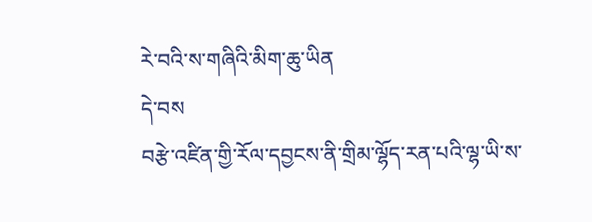རེ་བའི་ས་གཞིའི་མིག་ཆུ་ཡིན
དེ་བས
བརྩེ་འཛིན་གྱི་རོལ་དབྱངས་ནི་གྲིམ་ལྷོད་རན་པའི་ལྷ་ཡི་ས་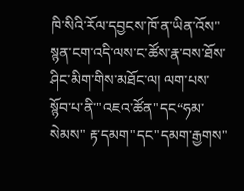ཁི་སིའི་རོལ་དབྱངས་ཁོ་ན་ཡིན་འོས"
སྙན་ངག་འདི་ལས་ང་ཚོས་རྣ་བས་ཐོས་ཤིང་མིག་གིས་མཐོང་ལ། ལག་པས་སྙོབ་པ་ནི་"འཇའ་ཚོན"དང“ཧམ་སེམས" རྟ་དམག"དང"དམག་རྒྱགས"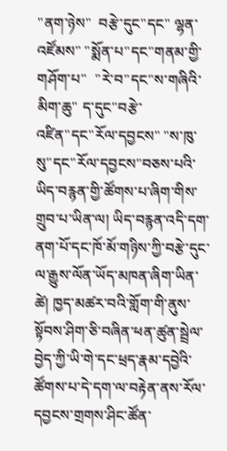"ནག་ཉེས"  བརྩེ་དུང"དང" ལྷན་འཛོམས" "སྨོན་པ"དང"གནམ་གྱི་གཤོག་པ"  "རེ་བ"དང"ས་གཞིའི་མིག་ཆུ" ད་དུང"བརྩེ་འཛིན"དང"རོལ་དབྱངས" "ས་ཁུ་སུ"དང"རོལ་དབྱངས"བཅས་པའི་ཡིད་བརྙན་གྱི་ཚོགས་པ་ཞིག་གིས་གྲུབ་པ་ཡིན་ལ། ཡིད་བརྙན་འདི་དག་ནག་པོ་དང་ཁོ་མོ་གཉིས་ཀྱི་བརྩེ་དུང་ལ་རྒྱུས་ལོན་ཡོད་མཁན་ཞིག་ཡིན་ཚེ། ཁྱད་མཚར་བའི་གློག་གི་ནུས་སྟོབས་ཤིག་ཅི་བཞིན་ཕན་ཚུན་སྦྲེལ་བྱེད་ཀྱི་ཡི་གེ་དང་ཕྲད་རྣམ་དབྱེའི་ཚོགས་པ་དེ་དག་ལ་བརྟེན་ནས་རོལ་དབྱངས་གྲགས་ཤིང་ཚོན་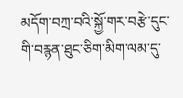མདོག་བཀྲ་བའི་སྐྱོ་གར་བརྩེ་དུང་གི་བརྙན་ཐུང་ཅིག་མིག་ལམ་དུ་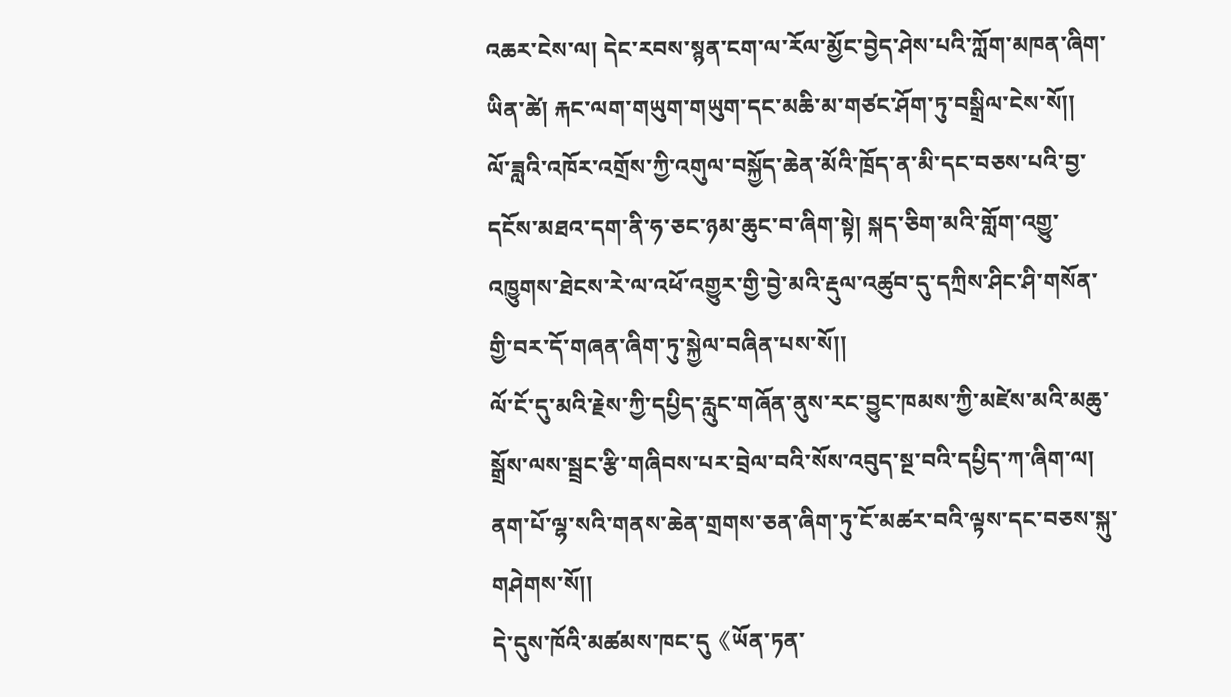འཆར་ངེས་ལ། དེང་རབས་སྙན་ངག་ལ་རོལ་མྱོང་བྱེད་ཤེས་པའི་ཀློག་མཁན་ཞིག་ཡིན་ཚེ། རྐང་ལག་གཡུག་གཡུག་དང་མཆི་མ་གཙང་ཤོག་ཏུ་བསྒྲིལ་ངེས་སོ།།
ལོ་ཟླའི་འཁོར་འགྲོས་ཀྱི་འགུལ་བསྐྱོད་ཆེན་མོའི་ཁྲོད་ན་མི་དང་བཅས་པའི་བྱ་དངོས་མཐའ་དག་ནི་ཧ་ཅང་ཉམ་ཆུང་བ་ཞིག་སྟེ། སྐད་ཅིག་མའི་གློག་འགྱུ་འཁྱུགས་ཐེངས་རེ་ལ་འཕོ་འགྱུར་གྱི་བྱེ་མའི་རྡུལ་འཚུབ་དུ་དཀྲིས་ཤིང་ཤི་གསོན་གྱི་བར་དོ་གཞན་ཞིག་ཏུ་སྐྱེལ་བཞིན་པས་སོ།།
ལོ་ངོ་དུ་མའི་རྗེས་ཀྱི་དཔྱིད་རླུང་གཞོན་ནུས་རང་བྱུང་ཁམས་ཀྱི་མཛེས་མའི་མཆུ་སྒྲོས་ལས་སྦྲང་རྩི་གཞིབས་པར་བྲེལ་བའི་སོས་འབུད་སྔ་བའི་དཔྱིད་ཀ་ཞིག་ལ། ནག་པོ་ལྷ་སའི་གནས་ཆེན་གྲགས་ཅན་ཞིག་ཏུ་ངོ་མཚར་བའི་ལྟས་དང་བཅས་སྐུ་གཤེགས་སོ།།
དེ་དུས་ཁོའི་མཚམས་ཁང་དུ《ཡོན་ཏན་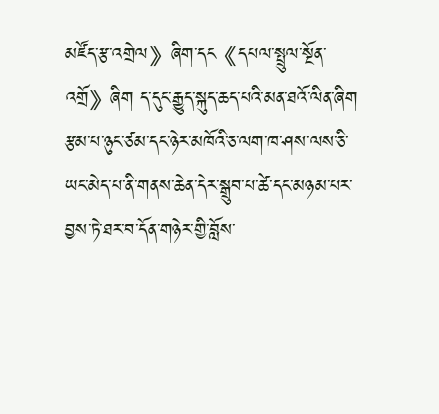མཛོད་རྩ་འགྲེལ》ཞིག་དང《དཔལ་སྤྲུལ་སྔོན་འགྲོ》ཞིག ད་དུང་རྒྱུད་སྐུད་ཆད་པའི་མན་ཐའོ་ལིན་ཞིག རྩམ་པ་ཉུང་ཙམ་དང་ཉེར་མཁོའི་ཅ་ལག་ཁ་ཤས་ལས་ཅི་ཡང་མེད་པ་ནི་གནས་ཆེན་དེར་སྒྲུབ་པ་ཚེ་དང་མཉམ་པར་བྱས་ཏེ་ཐར་བ་དོན་གཉེར་གྱི་བློས་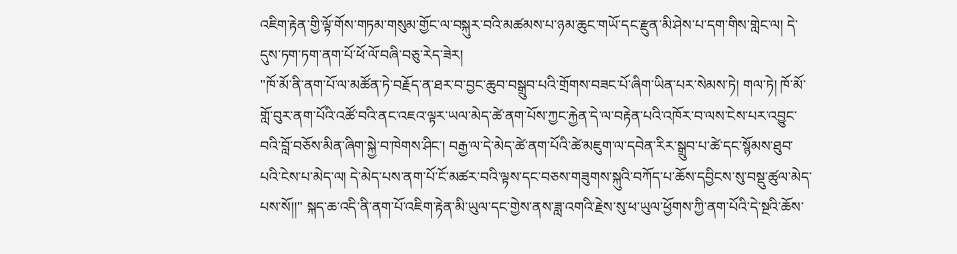འཇིག་རྟེན་གྱི་ལྟོ་གོས་གཏམ་གསུམ་གྱོང་ལ་བསྐུར་བའི་མཚམས་པ་ཉམ་ཆུང་གཡོ་དང་རྫུན་མི་ཤེས་པ་དག་གིས་གླེང་ལ། དེ་དུས་ཏག་ཏག་ནག་པོ་ཕོ་ལོ་བཞི་བཅུ་རེད་ཟེར།
"ཁོ་མོ་ནི་ནག་པོ་ལ་མཚོན་ཏེ་བརྗོད་ན་ཐར་བ་བྱང་ཆུབ་བསྒྲུབ་པའི་གྲོགས་བཟང་པོ་ཞིག་ཡིན་པར་སེམས་ཏེ། གལ་ཏེ། ཁོ་མོ་གློ་བུར་ནག་པོའི་འཚོ་བའི་ནང་འཇའ་ལྟར་ཡལ་མེད་ཚེ་ནག་པོས་ཀྱང་རྐྱེན་དེ་ལ་བརྟེན་པའི་འཁོར་བ་ལས་ངེས་པར་འབྱུང་བའི་བློ་བཅོས་མིན་ཞིག་སྐྱེ་བ་ཁེགས་ཤིང་། བརྒྱ་ལ་དེ་མེད་ཚེ་ནག་པོའི་ཚེ་མཇུག་ལ་དབེན་རིར་སྒྲུབ་པ་ཚེ་དང་སྙོམས་ཐུབ་པའི་ངེས་པ་མེད་ལ། དེ་མེད་པས་ནག་པོ་ངོ་མཚར་བའི་ལྟས་དང་བཅས་གཟུགས་སྐུའི་བཀོད་པ་ཆོས་དབྱིངས་སུ་བསྡུ་ཚུལ་མེད་པས་སོ།།" སྐད་ཆ་འདི་ནི་ནག་པོ་འཇིག་རྟེན་མི་ཡུལ་དང་གྱེས་ནས་ཟླ་འགའི་རྗེས་སུ་ཕ་ཡུལ་ཕྱོགས་ཀྱི་ནག་པོའི་དེ་སྔའི་ཆོས་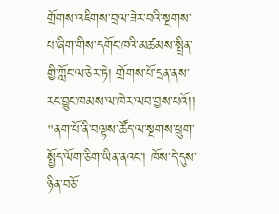གྲོགས་འཇིགས་བྲལ་ཟེར་བའི་སྔགས་པ་ཞིག་གིས་དགོང་ཁའི་མཚམས་སྤྲིན་གྱི་ཀློང་ལ་ཅེར་ཏེ། གྲོགས་པོ་དྲན་ནས་རང་བྱུང་ཁམས་ལ་ཁེར་ལབ་བྱས་པའོ།།
"ནག་པོ་ནི་བལྟས་ཚོད་ལ་སྔགས་ཕྲུག་སྤྱོད་ལོག་ཅིག་ཡིན་ནའང་། ཁོས་དེ་དུས་ཉིན་བཅོ་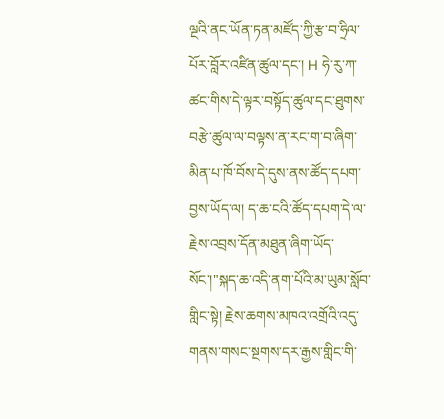ལྔའི་ནང་ཡོན་ཏན་མཛོད་ཀྱི་རྩ་བ་ཧྲིལ་པོར་བློར་འཛིན་ཚུལ་དང་། H ཧེ་རུ་ཀ་ཚང་གིས་དེ་ལྟར་བསྟོད་ཚུལ་དང་ཐུགས་བརྩེ་ཚུལ་ལ་བལྟས་ན་རང་ག་བ་ཞིག་མིན་པ་ཁོ་བོས་དེ་དུས་ནས་ཚོད་དཔག་བྱས་ཡོད་ལ། ད་ཆ་ངའི་ཚོད་དཔག་དེ་ལ་རྗེས་འབྲས་དོན་མཐུན་ཞིག་ཡོད་སོང་།"སྐད་ཆ་འདི་ནག་པོའི་མ་ཡུམ་སློབ་གླིང་སྟེ། རྗེས་ཆགས་མཁའ་འགྲོའི་འདུ་གནས་གསང་སྔགས་དར་རྒྱས་གླིང་གི་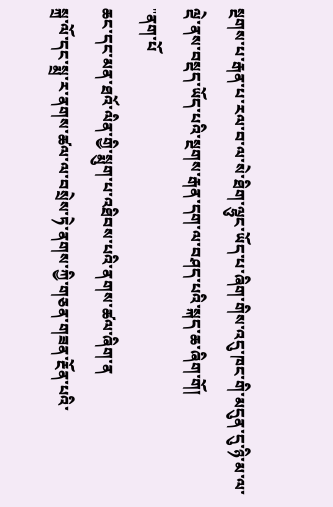སྔགས་པ་རྒན་པ་རལ་བ་ལ་སེ་ཐིག་ལྷུང་ཡོད་པ་ཞིག་གིས་འདུ་ཁང་གི་མདུན་དུ་ཉི་མ་ལ་ལྡེ་ནས་བསྡད་ཡོད་པའི་སྔགས་རྒན་དག་ལ་བཤད་པའི་སྐད་ཆ་ཞིག་གོ།
"ནག་པོ
ཆང་དང་མན་ཐའོ་ལིན་གྱི་སྨུག་པ་འཐིབས་པའི་ནགས་ཚལ་ཞིག་ན
སྐྲ་ལོ་དང་སྨྲ་ར་ནགས་ཚལ་ལ་བསྲེས་ཏེ་ནགས་ཀྱི་གཅན་གཟན་རྔོན་པའི་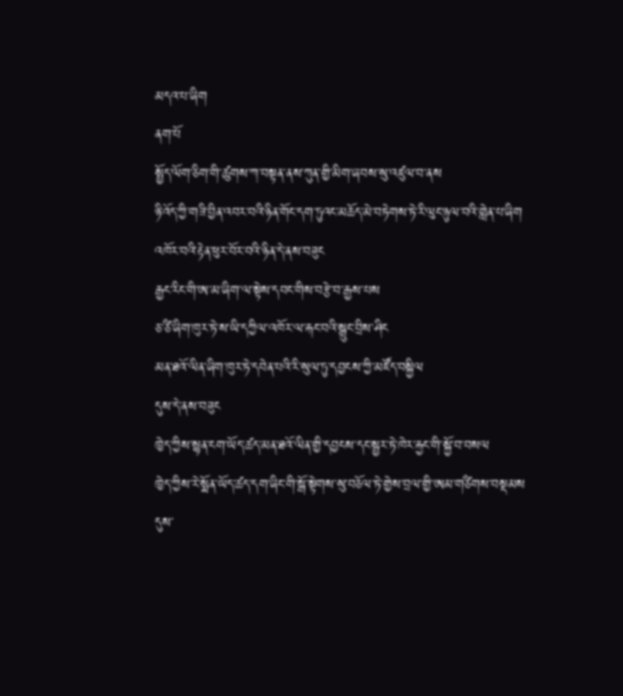མདའ་པ་ཞིག
ནག་པོ
སྤྱོད་ལོག་ཅིག་གི་ཚུགས་ཀ་བསྟན་ནས་ཀུན་གྱི་མིག་ཞབས་སུ་འཛུལ་བ་ནས
ཉི་འོད་ཀྱི་གཟི་བྱིན་འབར་བའི་ཉིན་གོང་དག་ཏུའང་མཆོད་མེ་བཏེགས་ཏེ་རི་ལུང་ཉུལ་བའི་གླེན་པ་ཞིག
འཁོར་བའི་རྟེན་ཕུར་བོར་བའི་ཉིན་དེ་ནས་བཟུང
རྒྱང་རིང་གི་ཨ་མ་ཞིག་ལ་སྟེས་དབང་གིས་བརྩེ་བ་རྒྱས་པས
ཅ་ཙི་ཞིག་ཁུར་ཏེ་ས་ཡི་དཀྱིལ་འཁོར་ལ་རྐང་བའི་སྒྲུང་བྲིས་ཤིང
མན་ཐའོ་ལིན་ཞིག་ཁུར་ཏེ་དབེན་པའི་རི་སུལ་ཏུ་དབྱངས་ཀྱི་མཛོད་བསྐྱིལ
དུས་དེ་ནས་བཟུང
ཁྱེད་ཀྱིས་སྙན་ངག་ཡོད་ཚད་མན་ཐའོ་ལིན་གྱི་དབྱངས་དང་སྦྱར་ཏེ་ཁེར་རྐྱང་གི་སྐྱོ་བ་བསལ
ཁྱེད་ཀྱིས་རེ་སྨོན་ཡོད་ཚད་དག་ཞིང་གི་སྒོ་སྟེགས་སུ་བཅོལ་ཏེ་གྱེས་བྲལ་གྱི་ཨམ་གཙིགས་བསྡམས
དུས་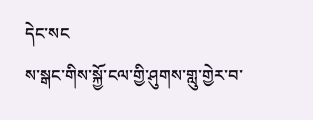དེང་སང
ས་སྒང་གིས་སྐྱོ་ངལ་གྱི་ཤུགས་གླུ་གྱེར་བ་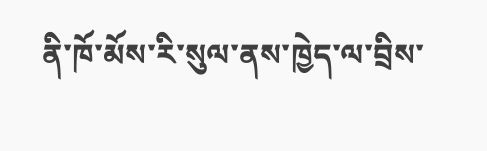ནི་ཁོ་མོས་རི་སུལ་ནས་ཁྱེད་ལ་བྲིས་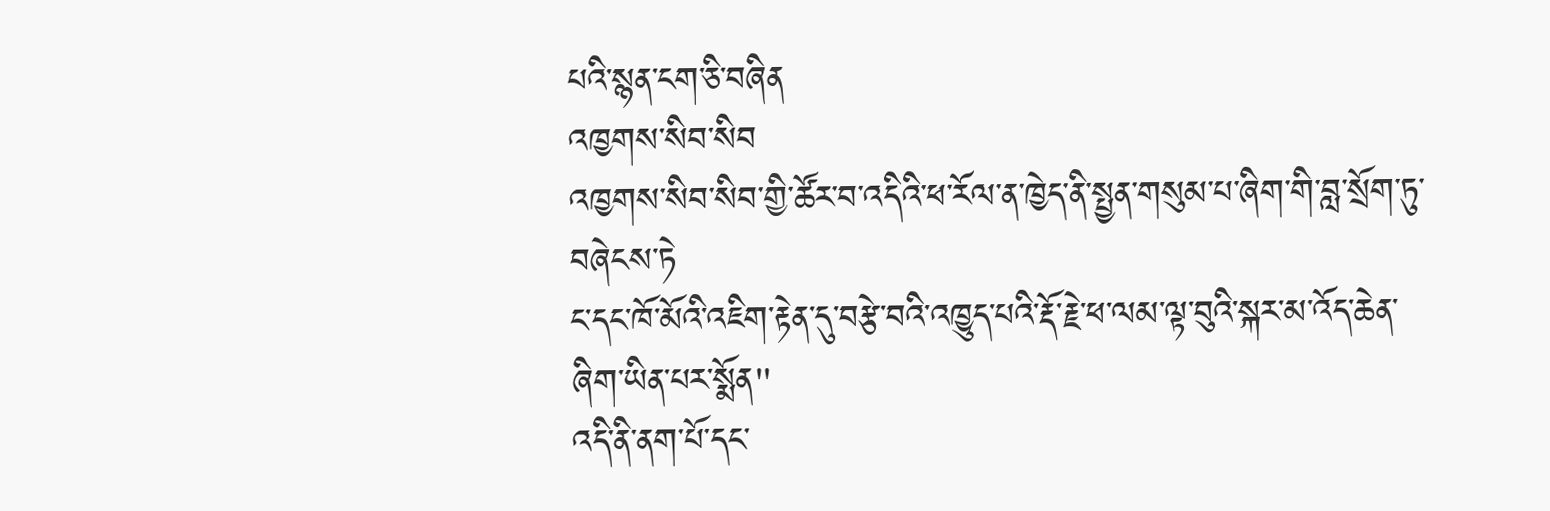པའི་སྙན་ངག་ཅི་བཞིན
འཁྱགས་སིབ་སིབ
འཁྱགས་སིབ་སིབ་གྱི་ཚོར་བ་འདིའི་ཕ་རོལ་ན་ཁྱེད་ནི་སྤྱན་གསུམ་པ་ཞིག་གི་བླ་སྲོག་ཏུ་བཞེངས་ཏེ
ང་དང་ཁོ་མོའི་འཇིག་རྟེན་དུ་བརྩེ་བའི་འཁྱུད་པའི་རྡོ་རྗེ་ཕ་ལམ་ལྟ་བུའི་སྐར་མ་འོད་ཆེན་ཞིག་ཡིན་པར་སྨོན"
འདི་ནི་ནག་པོ་དང་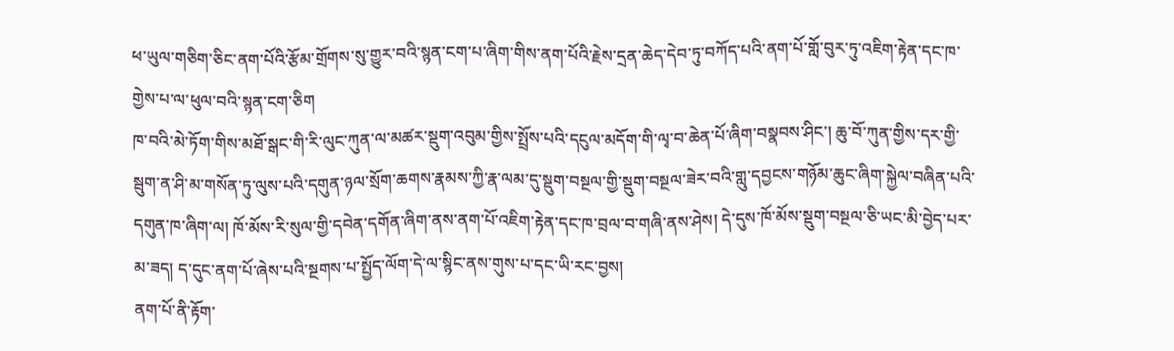ཕ་ཡུལ་གཅིག་ཅིང་ནག་པོའི་རྩོམ་གྲོགས་སུ་གྱུར་བའི་སྙན་ངག་པ་ཞིག་གིས་ནག་པོའི་རྗེས་དྲན་ཆེད་དེབ་ཏུ་བཀོད་པའི་ནག་པོ་གློ་བུར་ཏུ་འཇིག་རྟེན་དང་ཁ་གྱེས་པ་ལ་ཕུལ་བའི་སྙན་ངག་ཅིག
ཁ་བའི་མེ་ཏོག་གིས་མཐོ་སྒང་གི་རི་ལུང་ཀུན་ལ་མཚར་སྡུག་འབུམ་གྱིས་སྤྲོས་པའི་དངུལ་མདོག་གི་ལྭ་བ་ཆེན་པོ་ཞིག་བསྣབས་ཤིང་། ཆུ་བོ་ཀུན་གྱིས་དར་གྱི་སྦུག་ན་ཤི་མ་གསོན་ཏུ་ལུས་པའི་དགུན་ཉལ་སྲོག་ཆགས་རྣམས་ཀྱི་རྣ་ལམ་དུ་སྡུག་བསྔལ་གྱི་སྡུག་བསྔལ་ཟེར་བའི་གླུ་དབྱངས་གཉོམ་ཆུང་ཞིག་སྐྱེལ་བཞིན་པའི་དགུན་ཁ་ཞིག་ལ། ཁོ་མོས་རི་སུལ་གྱི་དབེན་དགོན་ཞིག་ནས་ནག་པོ་འཇིག་རྟེན་དང་ཁ་བྲལ་བ་གཞི་ནས་ཤེས། དེ་དུས་ཁོ་མོས་སྡུག་བསྔལ་ཅི་ཡང་མི་བྱེད་པར་མ་ཟད། ད་དུང་ནག་པོ་ཞེས་པའི་སྔགས་པ་སྤྱོད་ལོག་དེ་ལ་སྙིང་ནས་གུས་པ་དང་ཡི་རང་བྱས།
ནག་པོ་ནི་རྟོག་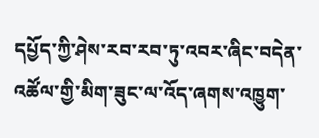དཔྱོད་ཀྱི་ཤེས་རབ་རབ་ཏུ་འབར་ཞིང་བདེན་འཚོལ་གྱི་མིག་ཟུང་ལ་འོད་ཞགས་འཁྱུག་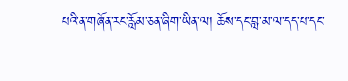པའི་ན་གཞོན་རང་རློམ་ཅན་ཞིག་ཡིན་ལ། ཆོས་དང་བླ་མ་ལ་དད་པ་དང་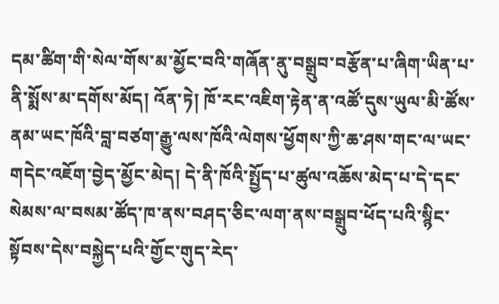དམ་ཚིག་གི་སེལ་གོས་མ་མྱོང་བའི་གཞོན་ནུ་བསྒྲུབ་བརྩོན་པ་ཞིག་ཡིན་པ་ནི་སྨོས་མ་དགོས་མོད། འོན་ཏེ། ཁོ་རང་འཇིག་རྟེན་ན་འཚོ་དུས་ཡུལ་མི་ཚོས་ནམ་ཡང་ཁོའི་བླ་བཙག་རྒྱུ་ལས་ཁོའི་ལེགས་ཕྱོགས་ཀྱི་ཆ་ཤས་གང་ལ་ཡང་གདེང་འཇོག་བྱེད་མྱོང་མེད། དེ་ནི་ཁོའི་སྤྱོད་པ་ཚུལ་འཆོས་མེད་པ་དེ་དང་སེམས་ལ་བསམ་ཚོད་ཁ་ནས་བཤད་ཅིང་ལག་ནས་བསྒྲུབ་ཕོད་པའི་སྙིང་སྟོབས་དེས་བསྐྱེད་པའི་གྱོང་གུད་རེད་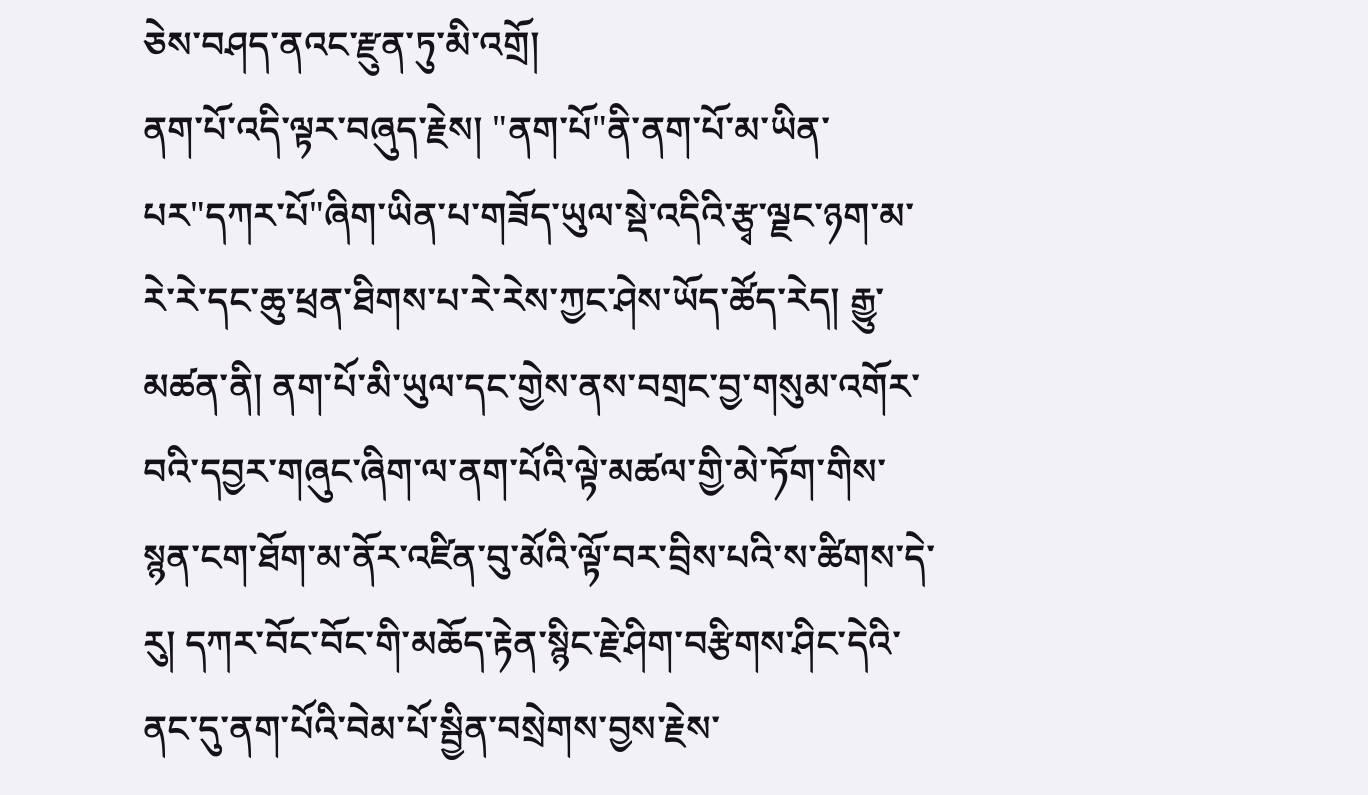ཅེས་བཤད་ནའང་རྫུན་ཏུ་མི་འགྲོ།
ནག་པོ་འདི་ལྟར་བཞུད་རྗེས། "ནག་པོ"ནི་ནག་པོ་མ་ཡིན་པར"དཀར་པོ"ཞིག་ཡིན་པ་གཟོད་ཡུལ་སྡེ་འདིའི་རྩྭ་ལྗང་ཉག་མ་རེ་རེ་དང་ཆུ་ཕྲན་ཐིགས་པ་རེ་རེས་ཀྱང་ཤེས་ཡོད་ཚོད་རེད། རྒྱུ་མཚན་ནི། ནག་པོ་མི་ཡུལ་དང་གྱེས་ནས་བགྲང་བྱ་གསུམ་འགོར་བའི་དབྱར་གཞུང་ཞིག་ལ་ནག་པོའི་ལྟེ་མཚལ་གྱི་མེ་ཏོག་གིས་སྙན་ངག་ཐོག་མ་ནོར་འཛིན་བུ་མོའི་ལྟོ་བར་བྲིས་པའི་ས་ཚིགས་དེ་རུ། དཀར་བོང་བོང་གི་མཆོད་རྟེན་སྙིང་རྗེ་ཤིག་བརྩིགས་ཤིང་དེའི་ནང་དུ་ནག་པོའི་བེམ་པོ་སྦྱིན་བསྲེགས་བྱས་རྗེས་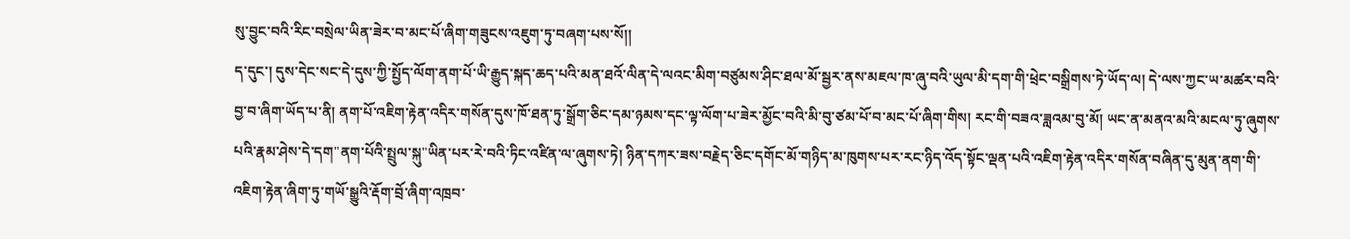སུ་བྱུང་བའི་རིང་བསྲེལ་ཡིན་ཟེར་བ་མང་པོ་ཞིག་གཟུངས་འཇུག་ཏུ་བཞག་པས་སོ།།
ད་དུང་། དུས་དེང་སང་དེ་དུས་ཀྱི་སྤྱོད་ལོག་ནག་པོ་ཡི་རྒྱུད་སྐད་ཆད་པའི་མན་ཐའོ་ལིན་དེ་ལའང་མིག་བཙུམས་ཤིང་ཐལ་མོ་སྦྱར་ནས་མཇལ་ཁ་ཞུ་བའི་ཡུལ་མི་དག་གི་ཕྲེང་བསྒྲིགས་ཏེ་ཡོད་ལ། དེ་ལས་ཀྱང་ཡ་མཚར་བའི་བྱ་བ་ཞིག་ཡོད་པ་ནི། ནག་པོ་འཇིག་རྟེན་འདིར་གསོན་དུས་ཁོ་ཐན་ཏུ་སྒྲོག་ཅིང་དམ་ཉམས་དང་ལྟ་ལོག་པ་ཟེར་མྱོང་བའི་མི་བུ་ཙམ་པོ་བ་མང་པོ་ཞིག་གིས། རང་གི་བཟའ་ཟླའམ་བུ་མོ། ཡང་ན་མནའ་མའི་མངལ་ཏུ་ཞུགས་པའི་རྣམ་ཤེས་དེ་དག"ནག་པོའི་སྤྲུལ་སྐུ"ཡིན་པར་རེ་བའི་ཏིང་འཛིན་ལ་ཞུགས་ཏེ། ཉིན་དཀར་ཟས་བརྗེད་ཅིང་དགོང་མོ་གཉིད་མ་ཁུགས་པར་རང་ཉིད་འོད་སྟོང་ལྡན་པའི་འཇིག་རྟེན་འདིར་གསོན་བཞིན་དུ་མུན་ནག་གི་འཇིག་རྟེན་ཞིག་ཏུ་གཡོ་སྒྱུའི་རྡོག་བྲོ་ཞིག་འཁྲབ་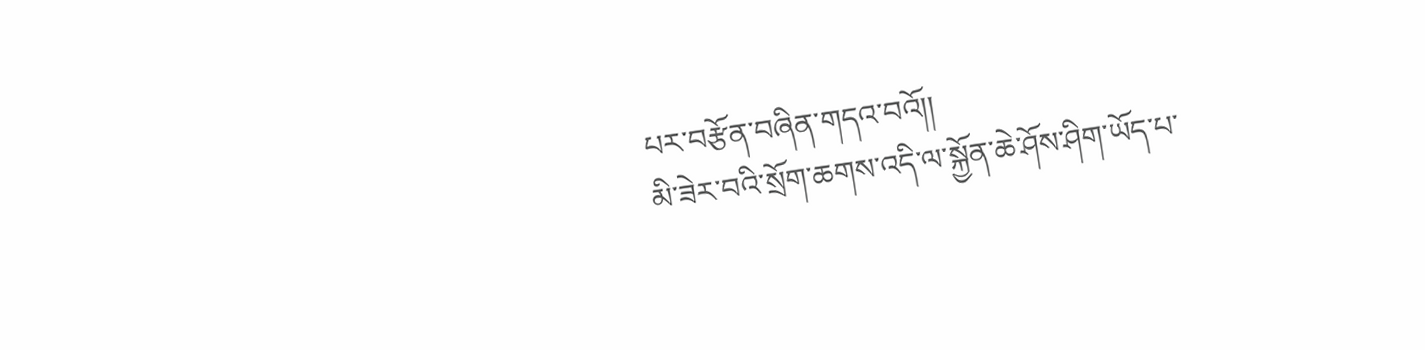པར་བརྩོན་བཞིན་གདའ་བའོ།།
མི་ཟེར་བའི་སྲོག་ཆགས་འདི་ལ་སྐྱོན་ཆེ་ཤོས་ཤིག་ཡོད་པ་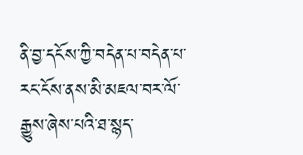ནི་བྱ་དངོས་ཀྱི་བདེན་པ་བདེན་པ་རང་ངོས་ནས་མི་མཇལ་བར་ལོ་རྒྱུས་ཞེས་པའི་ཐ་སྙད་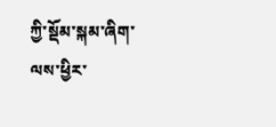ཀྱི་སྡོམ་སྐམ་ཞིག་ལས་ཕྱིར་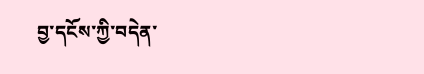བྱ་དངོས་ཀྱི་བདེན་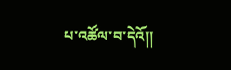པ་འཚོལ་བ་དེའོ།།